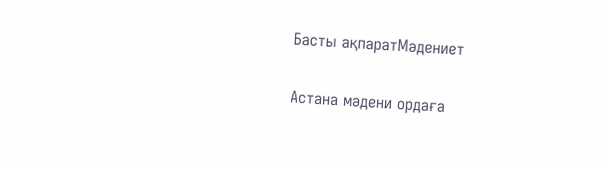Басты ақпаратМәдениет

Астана мәдени ордаға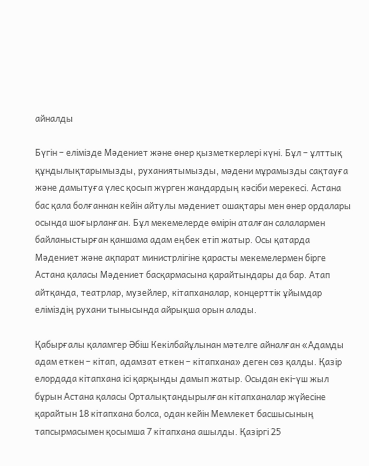айналды

Бүгін – елімізде Мәдениет және өнер қызметкерлері күні. Бұл – ұлттық құндылықтарымызды, руханиятымызды, мәдени мұрамызды сақтауға және дамытуға үлес қосып жүрген жандардың кәсіби мерекесі. Астана бас қала болғаннан кейін айтулы мәдениет ошақтары мен өнер ордалары осында шоғырланған. Бұл мекемелерде өмірін аталған салалармен байланыстырған қаншама адам еңбек етіп жатыр. Осы қатарда Мәдениет және ақпарат министрлігіне қарасты мекемелермен бірге Астана қаласы Мәдениет басқармасына қарайтындары да бар. Атап айтқанда, театрлар, музейлер, кітапханалар, концерттік ұйымдар еліміздің рухани тынысында айрықша орын алады.

Қабырғалы қаламгер Әбіш Кекілбайұлынан мәтелге айналған «Адамды адам еткен – кітап, адамзат еткен – кітапхана» деген сөз қалды. Қазір елордада кітапхана ісі қарқынды дамып жатыр. Осыдан екі-үш жыл бұрын Астана қаласы Орталықтандырылған кітапханалар жүйесіне қарайтын 18 кітапхана болса, одан кейін Мемлекет басшысының тапсырмасымен қосымша 7 кітапхана ашылды. Қазіргі 25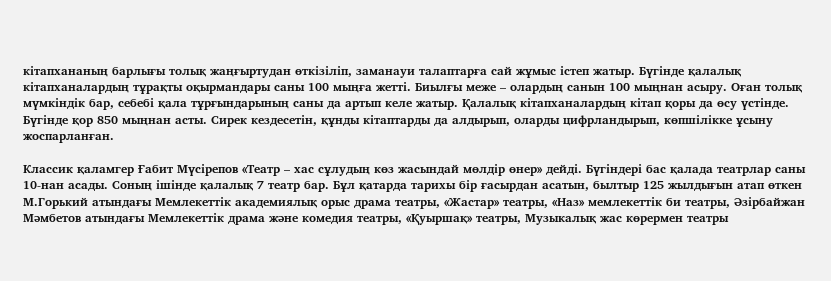кітапхананың барлығы толық жаңғыртудан өткізіліп, заманауи талаптарға сай жұмыс істеп жатыр. Бүгінде қалалық кітапханалардың тұрақты оқырмандары саны 100 мыңға жетті. Биылғы меже – олардың санын 100 мыңнан асыру. Оған толық мүмкіндік бар, себебі қала тұрғындарының саны да артып келе жатыр. Қалалық кітапханалардың кітап қоры да өсу үстінде. Бүгінде қор 850 мыңнан асты. Сирек кездесетін, құнды кітаптарды да алдырып, оларды цифрландырып, көпшілікке ұсыну жоспарланған.

Классик қаламгер Ғабит Мүсірепов «Театр – хас сұлудың көз жасындай мөлдір өнер» дейді. Бүгіндері бас қалада театрлар саны 10-нан асады. Соның ішінде қалалық 7 театр бар. Бұл қатарда тарихы бір ғасырдан асатын, былтыр 125 жылдығын атап өткен М.Горький атындағы Мемлекеттік академиялық орыс драма театры, «Жастар» театры, «Наз» мемлекеттік би театры, Әзірбайжан Мәмбетов атындағы Мемлекеттік драма және комедия театры, «Қуыршақ» театры, Музыкалық жас көрермен театры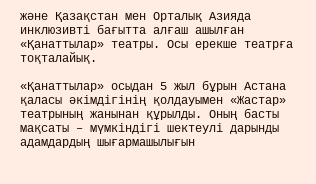және Қазақстан мен Орталық Азияда инклюзивті бағытта алғаш ашылған «Қанаттылар» театры. Осы ерекше театрға тоқталайық.

«Қанаттылар» осыдан 5 жыл бұрын Астана қаласы әкімдігінің қолдауымен «Жастар» театрының жанынан құрылды. Оның басты мақсаты – мүмкіндігі шектеулі дарынды адамдардың шығармашылығын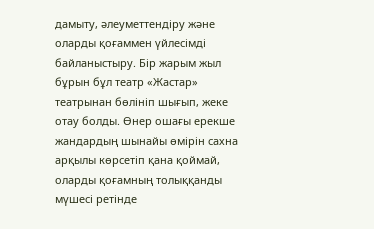дамыту, әлеуметтендіру және оларды қоғаммен үйлесімді байланыстыру. Бір жарым жыл бұрын бұл театр «Жастар» театрынан бөлініп шығып, жеке отау болды. Өнер ошағы ерекше жандардың шынайы өмірін сахна арқылы көрсетіп қана қоймай, оларды қоғамның толыққанды мүшесі ретінде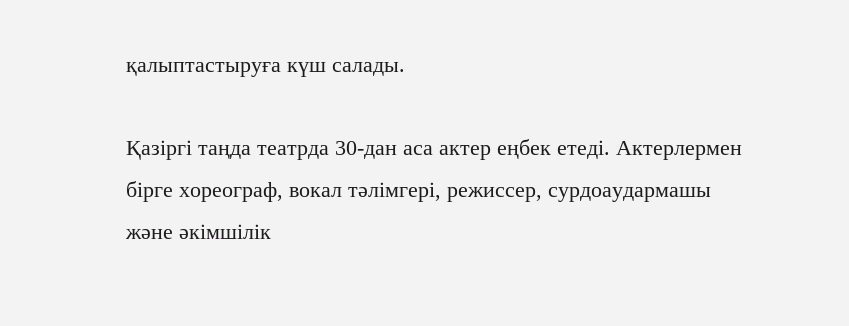қалыптастыруға күш салады.

Қазіргі таңда театрда 30-дан аса актер еңбек етеді. Актерлермен бірге хореограф, вокал тәлімгері, режиссер, сурдоаудармашы және әкімшілік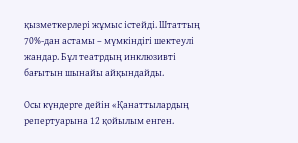қызметкерлері жұмыс істейді. Штаттың 70%-дан астамы – мүмкіндігі шектеулі жандар. Бұл театрдың инклюзивті бағытын шынайы айқындайды.

Осы күндерге дейін «Қанаттылардың репертуарына 12 қойылым енген.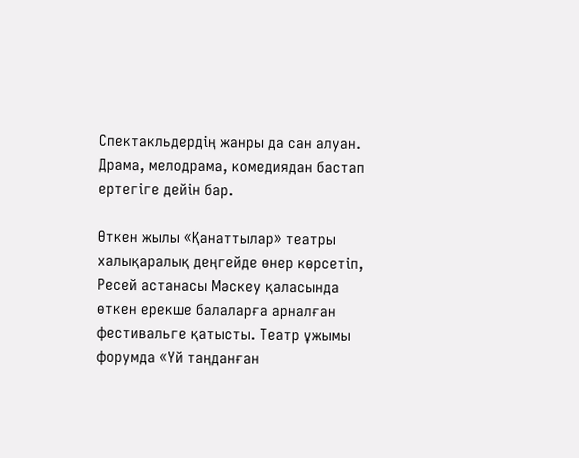Спектакльдердің жанры да сан алуан. Драма, мелодрама, комедиядан бастап ертегіге дейін бар.

Өткен жылы «Қанаттылар» театры халықаралық деңгейде өнер көрсетіп, Ресей астанасы Мәскеу қаласында өткен ерекше балаларға арналған фестивальге қатысты. Театр ұжымы форумда «Үй таңданған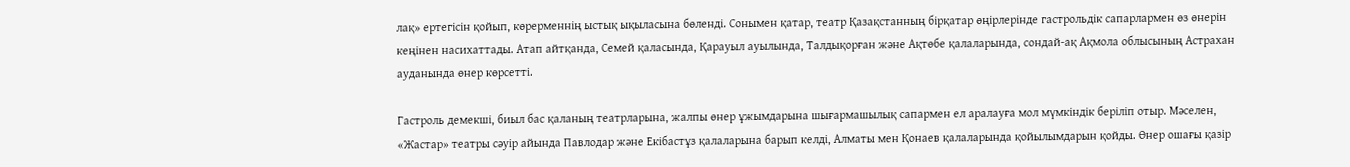лақ» ертегісін қойып, көрерменнің ыстық ықыласына бөленді. Сонымен қатар, театр Қазақстанның бірқатар өңірлерінде гастрольдік сапарлармен өз өнерін кеңінен насихаттады. Атап айтқанда, Семей қаласында, Қарауыл ауылында, Талдықорған және Ақтөбе қалаларында, сондай-ақ Ақмола облысының Астрахан ауданында өнер көрсетті.

Гастроль демекші, биыл бас қаланың театрларына, жалпы өнер ұжымдарына шығармашылық сапармен ел аралауға мол мүмкіндік беріліп отыр. Мәселен, «Жастар» театры сәуір айында Павлодар және Екібастұз қалаларына барып келді, Алматы мен Қонаев қалаларында қойылымдарын қойды. Өнер ошағы қазір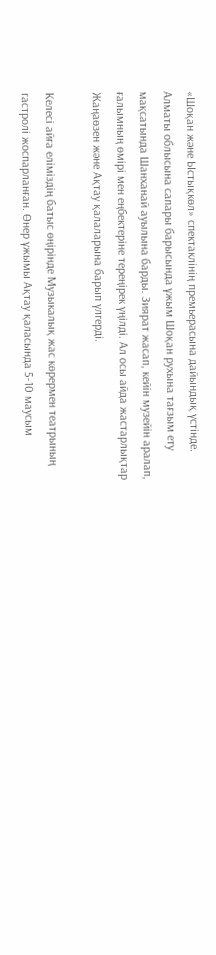«Шоқан және Ыстықкөл» спектаклінің премьерасына дайындық үстінде. Алматы облысына сапары барысында ұжым Шоқан рухына тағзым ету мақсатында Шанханай ауылына барды. Зиярат жасап, кейін музейін аралап, ғалымның өмірі мен еңбектеріне тереңірек үңілді. Ал осы айда жастарлықтар Жаңаөзен және Ақтау қалаларына барып үлгерді.

Келесі айға еліміздің батыс өңірінде Музыкалық жас көрермен театрының гастролі жоспарланған. Өнер ұжымы Ақтау қаласында 5-10 маусым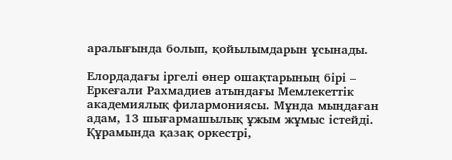аралығында болып, қойылымдарын ұсынады.

Елордадағы іргелі өнер ошақтарының бірі – Еркеғали Рахмадиев атындағы Мемлекеттік академиялық филармониясы. Мұнда мыңдаған адам, 13 шығармашылық ұжым жұмыс істейді. Құрамында қазақ оркестрі,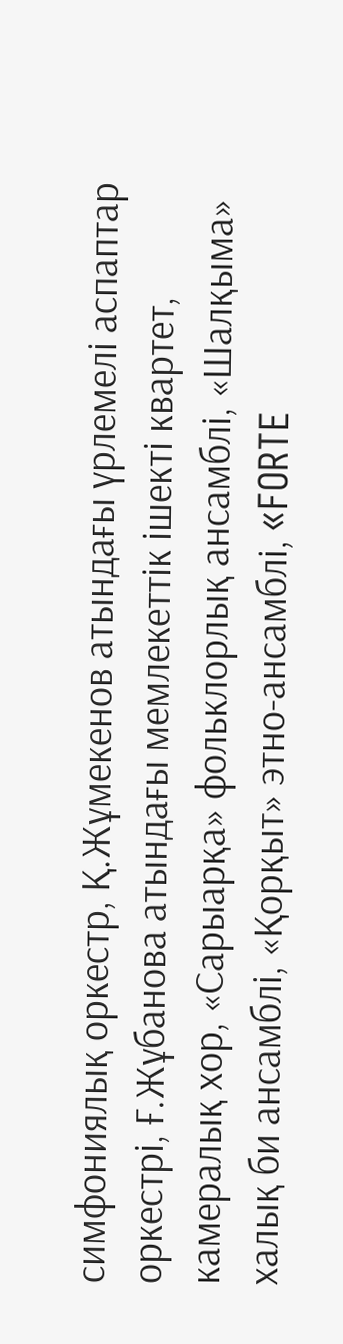симфониялық оркестр, Қ.Жұмекенов атындағы үрлемелі аспаптар оркестрі, Ғ.Жұбанова атындағы мемлекеттік ішекті квартет, камералық хор, «Сарыарқа» фольклорлық ансамблі, «Шалқыма» халық би ансамблі, «Қорқыт» этно-ансамблі, «FORTE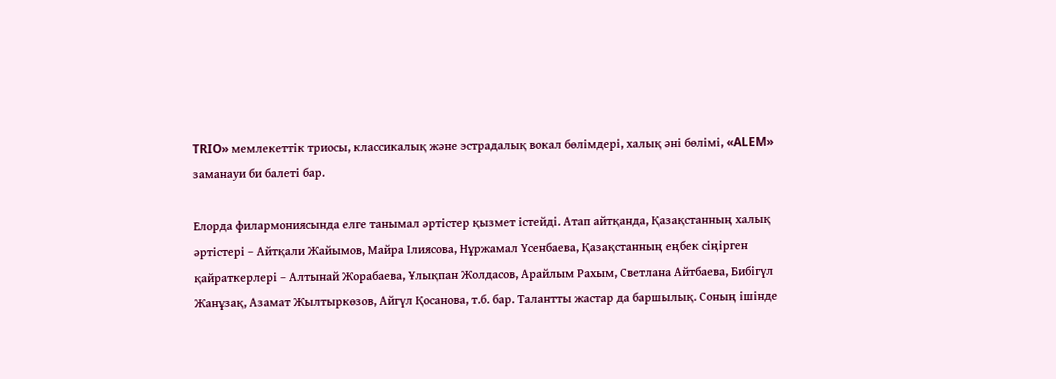TRIO» мемлекеттік триосы, классикалық және эстрадалық вокал бөлімдері, халық әні бөлімі, «ALEM» заманауи би балеті бар.

Елорда филармониясында елге танымал әртістер қызмет істейді. Атап айтқанда, Қазақстанның халық әртістері – Айтқали Жайымов, Майра Ілиясова, Нұржамал Үсенбаева, Қазақстанның еңбек сіңірген қайраткерлері – Алтынай Жорабаева, Ұлықпан Жолдасов, Арайлым Рахым, Светлана Айтбаева, Бибігүл Жанұзақ, Азамат Жылтыркөзов, Айгүл Қосанова, т.б. бар. Талантты жастар да баршылық. Соның ішінде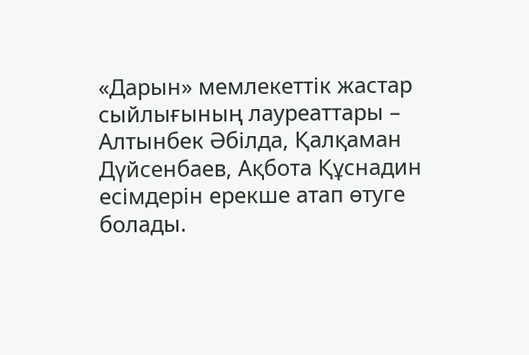«Дарын» мемлекеттік жастар сыйлығының лауреаттары – Алтынбек Әбілда, Қалқаман Дүйсенбаев, Ақбота Құснадин есімдерін ерекше атап өтуге болады.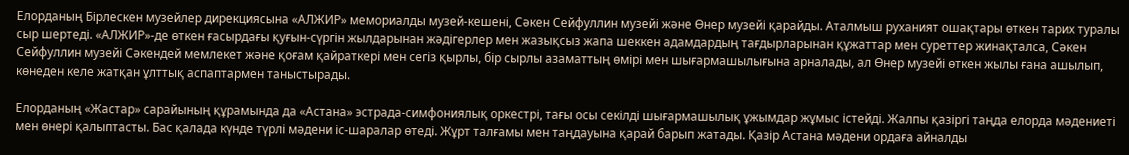Елорданың Бірлескен музейлер дирекциясына «АЛЖИР» мемориалды музей-кешені, Сәкен Сейфуллин музейі және Өнер музейі қарайды. Аталмыш руханият ошақтары өткен тарих туралы сыр шертеді. «АЛЖИР»-де өткен ғасырдағы қуғын-сүргін жылдарынан жәдігерлер мен жазықсыз жапа шеккен адамдардың тағдырларынан құжаттар мен суреттер жинақталса, Сәкен Сейфуллин музейі Сәкендей мемлекет және қоғам қайраткері мен сегіз қырлы, бір сырлы азаматтың өмірі мен шығармашылығына арналады, ал Өнер музейі өткен жылы ғана ашылып, көнеден келе жатқан ұлттық аспаптармен таныстырады.

Елорданың «Жастар» сарайының құрамында да «Астана» эстрада-симфониялық оркестрі, тағы осы секілді шығармашылық ұжымдар жұмыс істейді. Жалпы қазіргі таңда елорда мәдениеті мен өнері қалыптасты. Бас қалада күнде түрлі мәдени іс-шаралар өтеді. Жұрт талғамы мен таңдауына қарай барып жатады. Қазір Астана мәдени ордаға айналды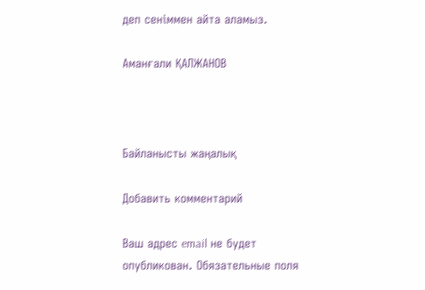деп сеніммен айта аламыз.

Аманғали ҚАЛЖАНОВ



Байланысты жаңалық

Добавить комментарий

Ваш адрес email не будет опубликован. Обязательные поля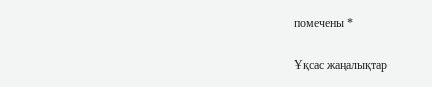помечены *

Ұқсас жаңалықтар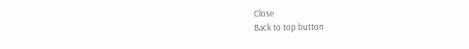Close
Back to top button